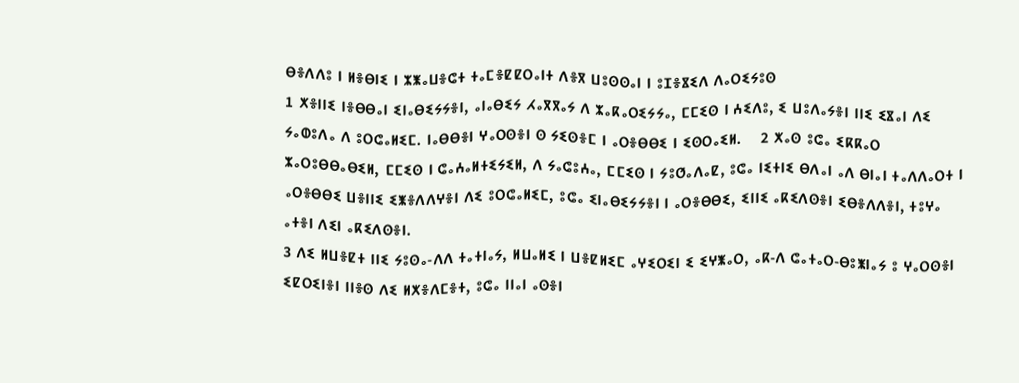ⴱⴻⴷⴷⵓ ⵏ ⵍⴻⴱⵏⵉ ⵏ ⵣⵥⴰⵡⴻⵛⵜ ⵜⴰⵎⴻⵇⵇⵔⴰⵏⵜ ⴷⴻⴳ ⵡⵓⵙⵙⴰⵏ ⵏ ⵓⵊⴻⴵⵉⴷ ⴷⴰⵔⵉⵢⵓⵙ
1 ⵅⴻⵏⵏⵉ ⵏⴻⴱⴱⴰⵏ ⵉⵏⴰⴱⵉⵢⵢⴻⵏ, ⴰⵏⴰⴱⵉⵢ ⵃⴰⴳⴳⴰⵢ ⴷ ⵣⴰⴽⴰⵔⵉⵢⵢⴰ, ⵎⵎⵉⵙ ⵏ ⵄⵉⴷⵓ, ⵉ ⵡⵓⴷⴰⵢⴻⵏ ⵏⵏⵉ ⵉⴵⴰⵏ ⴷⵉ ⵢⴰⵀⵓⴷⴰ ⴷ ⵓⵔⵛⴰⵍⵉⵎ. ⵏⴰⴱⴱⴻⵏ ⵖⴰⵔⵙⴻⵏ ⵙ ⵢⵉⵙⴻⵎ ⵏ ⴰⵔⴻⴱⴱⵉ ⵏ ⵉⵙⵔⴰⵉⵍ.    2 ⵅⴰⵙ ⵓⵛⴰ ⵉⴽⴽⴰⵔ ⵣⴰⵔⵓⴱⴱⴰⴱⵉⵍ, ⵎⵎⵉⵙ ⵏ ⵛⴰⵄⴰⵍⵜⵉⵢⵉⵍ, ⴷ ⵢⴰⵛⵓⵄⴰ, ⵎⵎⵉⵙ ⵏ ⵢⵓⵚⴰⴷⴰⵇ, ⵓⵛⴰ ⵏⵉⵜⵏⵉ ⴱⴷⴰⵏ ⴰⴷ ⴱⵏⴰⵏ ⵜⴰⴷⴷⴰⵔⵜ ⵏ ⴰⵔⴻⴱⴱⵉ ⵡⴻⵏⵏⵉ ⵉⵥⴻⴷⴷⵖⴻⵏ ⴷⵉ ⵓⵔⵛⴰⵍⵉⵎ, ⵓⵛⴰ ⵉⵏⴰⴱⵉⵢⵢⴻⵏ ⵏ ⴰⵔⴻⴱⴱⵉ, ⵉⵏⵏⵉ ⴰⴽⵉⴷⵙⴻⵏ ⵉⴱⴻⴷⴷⴻⵏ, ⵜⵓⵖⴰ ⴰⵜⴻⵏ ⴷⵉⵏ ⴰⴽⵉⴷⵙⴻⵏ.
3 ⴷⵉ ⵍⵡⴻⵇⵜ ⵏⵏⵉ ⵢⵓⵙⴰ-ⴷⴷ ⵜⴰⵜⵏⴰⵢ, ⵍⵡⴰⵍⵉ ⵏ ⵡⴻⵇⵍⵉⵎ ⴰⵖⵉⵔⵉⵏ ⵉ ⵉⵖⵥⴰⵔ, ⴰⴽ-ⴷ ⵛⴰⵜⴰⵔ-ⴱⵓⵥⵏⴰⵢ ⵓ ⵖⴰⵔⵙⴻⵏ ⵉⵇⵔⵉⵏⴻⵏ ⵏⵏⴻⵙ ⴷⵉ ⵍⵅⴻⴷⵎⴻⵜ, ⵓⵛⴰ ⵏⵏⴰⵏ ⴰⵙⴻⵏ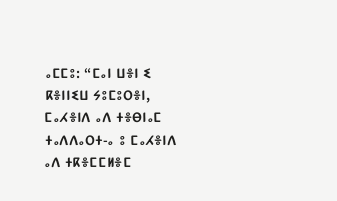ⴰⵎⵎⵓ: “ⵎⴰⵏ ⵡⴻⵏ ⵉ ⴽⴻⵏⵏⵉⵡ ⵢⵓⵎⵓⵔⴻⵏ, ⵎⴰⵃⴻⵏⴷ ⴰⴷ ⵜⴻⴱⵏⴰⵎ ⵜⴰⴷⴷⴰⵔⵜ-ⴰ ⵓ ⵎⴰⵃⴻⵏⴷ ⴰⴷ ⵜⴽⴻⵎⵎⵍⴻⵎ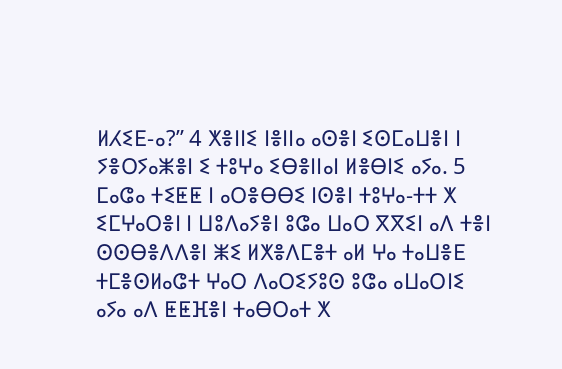ⵍⵃⵉⴹ-ⴰ?” 4 ⵅⴻⵏⵏⵉ ⵏⴻⵏⵏⴰ ⴰⵙⴻⵏ ⵉⵙⵎⴰⵡⴻⵏ ⵏ ⵢⴻⵔⵢⴰⵥⴻⵏ ⵉ ⵜⵓⵖⴰ ⵉⴱⴻⵏⵏⴰⵏ ⵍⴻⴱⵏⵉ ⴰⵢⴰ. 5 ⵎⴰⵛⴰ ⵜⵉⵟⵟ ⵏ ⴰⵔⴻⴱⴱⵉ ⵏⵙⴻⵏ ⵜⵓⵖⴰ-ⵜⵜ ⵅ ⵉⵎⵖⴰⵔⴻⵏ ⵏ ⵡⵓⴷⴰⵢⴻⵏ ⵓⵛⴰ ⵡⴰⵔ ⴳⴳⵉⵏ ⴰⴷ ⵜⴻⵏ ⵙⵙⴱⴻⴷⴷⴻⵏ ⵥⵉ ⵍⵅⴻⴷⵎⴻⵜ ⴰⵍ ⵖⴰ ⵜⴰⵡⴻⴹ ⵜⵎⴻⵙⵍⴰⵛⵜ ⵖⴰⵔ ⴷⴰⵔⵉⵢⵓⵙ ⵓⵛⴰ ⴰⵡⴰⵔⵏⵉ ⴰⵢⴰ ⴰⴷ ⵟⵟⴼⴻⵏ ⵜⴰⴱⵔⴰⵜ ⵅ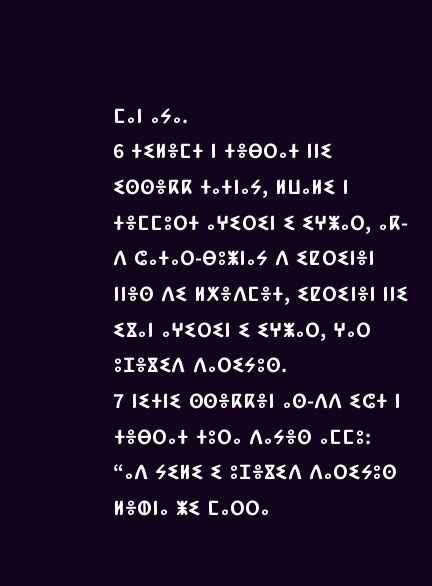ⵎⴰⵏ ⴰⵢⴰ.
6 ⵜⵉⵍⴻⵎⵜ ⵏ ⵜⴻⴱⵔⴰⵜ ⵏⵏⵉ ⵉⵙⵙⴻⴽⴽ ⵜⴰⵜⵏⴰⵢ, ⵍⵡⴰⵍⵉ ⵏ ⵜⴻⵎⵎⵓⵔⵜ ⴰⵖⵉⵔⵉⵏ ⵉ ⵉⵖⵥⴰⵔ, ⴰⴽ-ⴷ ⵛⴰⵜⴰⵔ-ⴱⵓⵥⵏⴰⵢ ⴷ ⵉⵇⵔⵉⵏⴻⵏ ⵏⵏⴻⵙ ⴷⵉ ⵍⵅⴻⴷⵎⴻⵜ, ⵉⵇⵔⵉⵏⴻⵏ ⵏⵏⵉ ⵉⴵⴰⵏ ⴰⵖⵉⵔⵉⵏ ⵉ ⵉⵖⵥⴰⵔ, ⵖⴰⵔ ⵓⵊⴻⴵⵉⴷ ⴷⴰⵔⵉⵢⵓⵙ.
7 ⵏⵉⵜⵏⵉ ⵙⵙⴻⴽⴽⴻⵏ ⴰⵙ-ⴷⴷ ⵉⵛⵜ ⵏ ⵜⴻⴱⵔⴰⵜ ⵜⵓⵔⴰ ⴷⴰⵢⴻⵙ ⴰⵎⵎⵓ:
“ⴰⴷ ⵢⵉⵍⵉ ⵉ ⵓⵊⴻⴵⵉⴷ ⴷⴰⵔⵉⵢⵓⵙ ⵍⴻⵀⵏⴰ ⵥⵉ ⵎⴰⵔⵔⴰ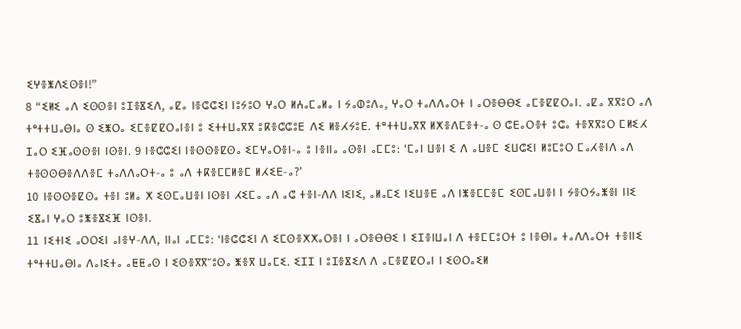ⵉⵖⴻⵥⴷⵉⵙⴻⵏ!”
8 “ⵉⵍⵉ ⴰⴷ ⵉⵙⵙⴻⵏ ⵓⵊⴻⴵⵉⴷ, ⴰⵇⴰ ⵏⴻⵛⵛⵉⵏ ⵏⵓⵢⵓⵔ ⵖⴰⵔ ⵍⵄⴰⵎⴰⵍⴰ ⵏ ⵢⴰⵀⵓⴷⴰ, ⵖⴰⵔ ⵜⴰⴷⴷⴰⵔⵜ ⵏ ⴰⵔⴻⴱⴱⵉ ⴰⵎⴻⵇⵇⵔⴰⵏ. ⴰⵇⴰ ⴳⴳⵓⵔ ⴰⴷ ⵜᵉⵜⵜⵡⴰⴱⵏⴰ ⵙ ⵉⵥⵔⴰ ⵉⵎⴻⵇⵇⵔⴰⵏⴻⵏ ⵓ ⵉⵜⵜⵡⴰⴳⴳ ⵓⴽⴻⵛⵛⵓⴹ ⴷⵉ ⵍⴻⵃⵢⵓⴹ. ⵜᵉⵜⵜⵡⴰⴳⴳ ⵍⵅⴻⴷⵎⴻⵜ-ⴰ ⵙ ⵛⴹⴰⵔⴻⵜ ⵓⵛⴰ ⵜⴻⴳⴳⵓⵔ ⵎⵍⵉⵃ ⵊⴰⵔ ⵉⴼⴰⵙⵙⴻⵏ ⵏⵙⴻⵏ. 9 ⵏⴻⵛⵛⵉⵏ ⵏⴻⵙⵙⴻⵇⵙⴰ ⵉⵎⵖⴰⵔⴻⵏ-ⴰ ⵓ ⵏⴻⵏⵏⴰ ⴰⵙⴻⵏ ⴰⵎⵎⵓ: ‘ⵎⴰⵏ ⵡⴻⵏ ⵉ ⴷ ⴰⵡⴻⵎ ⵉⵡⵛⵉⵏ ⵍⵓⵎⵓⵔ ⵎⴰⵃⴻⵏⴷ ⴰⴷ ⵜⴻⵙⵙⴱⴻⴷⴷⴻⵎ ⵜⴰⴷⴷⴰⵔⵜ-ⴰ ⵓ ⴰⴷ ⵜⴽⴻⵎⵎⵍⴻⵎ ⵍⵃⵉⴹ-ⴰ?’
10 ⵏⴻⵙⵙⴻⵇⵙⴰ ⵜⴻⵏ ⵓⵍⴰ ⵅ ⵉⵙⵎⴰⵡⴻⵏ ⵏⵙⴻⵏ ⵃⵉⵎⴰ ⴰⴷ ⴰⵛ ⵜⴻⵏ-ⴷⴷ ⵏⵉⵏⵉ, ⴰⵍⴰⵎⵉ ⵏⵉⵡⴻⴹ ⴰⴷ ⵏⵥⴻⵎⵎⴻⵎ ⵉⵙⵎⴰⵡⴻⵏ ⵏ ⵢⴻⵔⵢⴰⵥⴻⵏ ⵏⵏⵉ ⵉⴵⴰⵏ ⵖⴰⵔ ⵓⵥⴻⴵⵉⴼ ⵏⵙⴻⵏ.
11 ⵏⵉⵜⵏⵉ ⴰⵔⵔⵉⵏ ⴰⵏⴻⵖ-ⴷⴷ, ⵏⵏⴰⵏ ⴰⵎⵎⵓ: ‘ⵏⴻⵛⵛⵉⵏ ⴷ ⵉⵎⵙⴻⵅⵅⴰⵔⴻⵏ ⵏ ⴰⵔⴻⴱⴱⵉ ⵏ ⵉⵊⴻⵏⵡⴰⵏ ⴷ ⵜⴻⵎⵎⵓⵔⵜ ⵓ ⵏⴻⴱⵏⴰ ⵜⴰⴷⴷⴰⵔⵜ ⵜⴻⵏⵏⵉ ⵜᵉⵜⵜⵡⴰⴱⵏⴰ ⴷⴰⵏⵉⵜⴰ ⴰⵟⵟⴰⵙ ⵏ ⵉⵙⴻⴳⴳⵯⵓⵙⴰ ⵥⴻⴳ ⵡⴰⵎⵉ. ⵉⵊⵊ ⵏ ⵓⵊⴻⴵⵉⴷ ⴷ ⴰⵎⴻⵇⵇⵔⴰⵏ ⵏ ⵉⵙⵔⴰⵉⵍ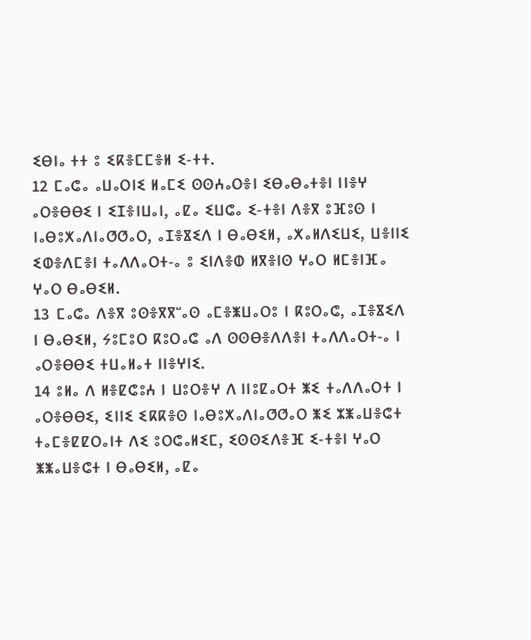ⵉⴱⵏⴰ ⵜⵜ ⵓ ⵉⴽⴻⵎⵎⴻⵍ ⵉ-ⵜⵜ.
12 ⵎⴰⵛⴰ ⴰⵡⴰⵔⵏⵉ ⵍⴰⵎⵉ ⵙⵙⵄⴰⵔⴻⵏ ⵉⴱⴰⴱⴰⵜⴻⵏ ⵏⵏⴻⵖ ⴰⵔⴻⴱⴱⵉ ⵏ ⵉⵊⴻⵏⵡⴰⵏ, ⴰⵇⴰ ⵉⵡⵛⴰ ⵉ-ⵜⴻⵏ ⴷⴻⴳ ⵓⴼⵓⵙ ⵏ ⵏⴰⴱⵓⵅⴰⴷⵏⴰⵚⵚⴰⵔ, ⴰⵊⴻⴵⵉⴷ ⵏ ⴱⴰⴱⵉⵍ, ⴰⵅⴰⵍⴷⵉⵡⵉ, ⵡⴻⵏⵏⵉ ⵉⵀⴻⴷⵎⴻⵏ ⵜⴰⴷⴷⴰⵔⵜ-ⴰ ⵓ ⵉⵏⴷⴻⵀ ⵍⴳⴻⵏⵙ ⵖⴰⵔ ⵍⵎⴻⵏⴼⴰ ⵖⴰⵔ ⴱⴰⴱⵉⵍ.
13 ⵎⴰⵛⴰ ⴷⴻⴳ ⵓⵙⴻⴳⴳⵯⴰⵙ ⴰⵎⴻⵥⵡⴰⵔⵓ ⵏ ⴽⵓⵔⴰⵛ, ⴰⵊⴻⴵⵉⴷ ⵏ ⴱⴰⴱⵉⵍ, ⵢⵓⵎⵓⵔ ⴽⵓⵔⴰⵛ ⴰⴷ ⵙⵙⴱⴻⴷⴷⴻⵏ ⵜⴰⴷⴷⴰⵔⵜ-ⴰ ⵏ ⴰⵔⴻⴱⴱⵉ ⵜⵡⴰⵍⴰⵜ ⵏⵏⴻⵖⵏⵉ.
14 ⵓⵍⴰ ⴷ ⵍⴻⵇⵛⵓⵄ ⵏ ⵡⵓⵔⴻⵖ ⴷ ⵏⵏⵓⵇⴰⵔⵜ ⵥⵉ ⵜⴰⴷⴷⴰⵔⵜ ⵏ ⴰⵔⴻⴱⴱⵉ, ⵉⵏⵏⵉ ⵉⴽⴽⴻⵙ ⵏⴰⴱⵓⵅⴰⴷⵏⴰⵚⵚⴰⵔ ⵥⵉ ⵣⵥⴰⵡⴻⵛⵜ ⵜⴰⵎⴻⵇⵇⵔⴰⵏⵜ ⴷⵉ ⵓⵔⵛⴰⵍⵉⵎ, ⵉⵙⵙⵉⴷⴻⴼ ⵉ-ⵜⴻⵏ ⵖⴰⵔ ⵥⵥⴰⵡⴻⵛⵜ ⵏ ⴱⴰⴱⵉⵍ, ⴰⵇⴰ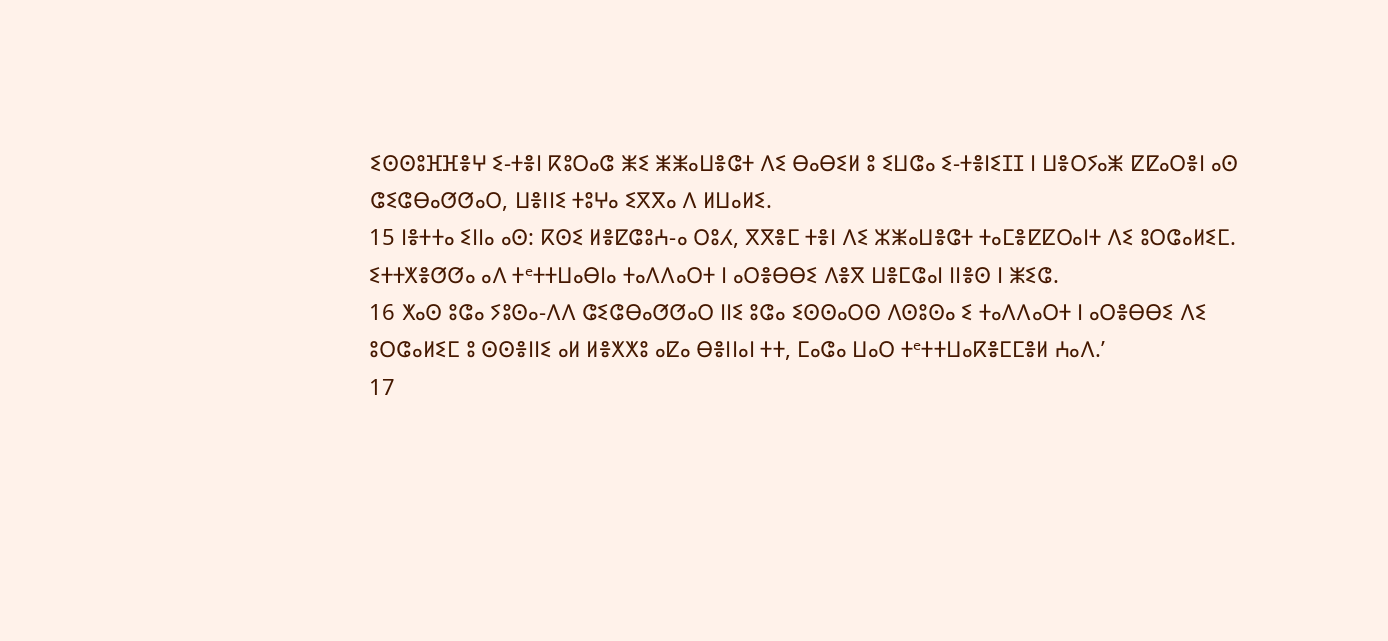ⵉⵙⵙⵓⴼⴼⴻⵖ ⵉ-ⵜⴻⵏ ⴽⵓⵔⴰⵛ ⵥⵉ ⵥⵥⴰⵡⴻⵛⵜ ⴷⵉ ⴱⴰⴱⵉⵍ ⵓ ⵉⵡⵛⴰ ⵉ-ⵜⴻⵏⵉⵊⵊ ⵏ ⵡⴻⵔⵢⴰⵥ ⵇⵇⴰⵔⴻⵏ ⴰⵙ ⵛⵉⵛⴱⴰⵚⵚⴰⵔ, ⵡⴻⵏⵏⵉ ⵜⵓⵖⴰ ⵉⴳⴳⴰ ⴷ ⵍⵡⴰⵍⵉ.
15 ⵏⴻⵜⵜⴰ ⵉⵏⵏⴰ ⴰⵙ: ⴽⵙⵉ ⵍⴻⵇⵛⵓⵄ-ⴰ ⵔⵓⵃ, ⴳⴳⴻⵎ ⵜⴻⵏ ⴷⵉ ⵣⵥⴰⵡⴻⵛⵜ ⵜⴰⵎⴻⵇⵇⵔⴰⵏⵜ ⴷⵉ ⵓⵔⵛⴰⵍⵉⵎ. ⵉⵜⵜⵅⴻⵚⵚⴰ ⴰⴷ ⵜᵉⵜⵜⵡⴰⴱⵏⴰ ⵜⴰⴷⴷⴰⵔⵜ ⵏ ⴰⵔⴻⴱⴱⵉ ⴷⴻⴳ ⵡⴻⵎⵛⴰⵏ ⵏⵏⴻⵙ ⵏ ⵥⵉⵛ.
16 ⵅⴰⵙ ⵓⵛⴰ ⵢⵓⵙⴰ-ⴷⴷ ⵛⵉⵛⴱⴰⵚⵚⴰⵔ ⵏⵏⵉ ⵓⵛⴰ ⵉⵙⵙⴰⵔⵙ ⴷⵙⵓⵙⴰ ⵉ ⵜⴰⴷⴷⴰⵔⵜ ⵏ ⴰⵔⴻⴱⴱⵉ ⴷⵉ ⵓⵔⵛⴰⵍⵉⵎ ⵓ ⵙⵙⴻⵏⵏⵉ ⴰⵍ ⵍⴻⵅⵅⵓ ⴰⵇⴰ ⴱⴻⵏⵏⴰⵏ ⵜⵜ, ⵎⴰⵛⴰ ⵡⴰⵔ ⵜᵉⵜⵜⵡⴰⴽⴻⵎⵎⴻⵍ ⵄⴰⴷ.’
17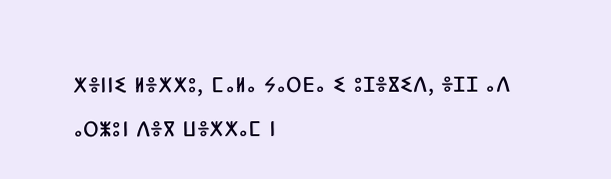ⵅⴻⵏⵏⵉ ⵍⴻⵅⵅⵓ, ⵎⴰⵍⴰ ⵢⴰⵔⴹⴰ ⵉ ⵓⵊⴻⴵⵉⴷ, ⴻⵊⵊ ⴰⴷ ⴰⵔⵥⵓⵏ ⴷⴻⴳ ⵡⴻⵅⵅⴰⵎ ⵏ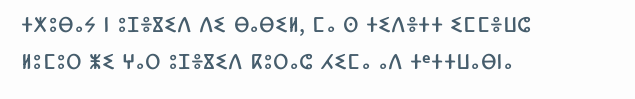ⵜⵅⵓⴱⴰⵢ ⵏ ⵓⵊⴻⴵⵉⴷ ⴷⵉ ⴱⴰⴱⵉⵍ, ⵎⴰ ⵙ ⵜⵉⴷⴻⵜⵜ ⵉⵎⵎⴻⵡⵛ ⵍⵓⵎⵓⵔ ⵥⵉ ⵖⴰⵔ ⵓⵊⴻⴵⵉⴷ ⴽⵓⵔⴰⵛ ⵃⵉⵎⴰ ⴰⴷ ⵜᵉⵜⵜⵡⴰⴱⵏⴰ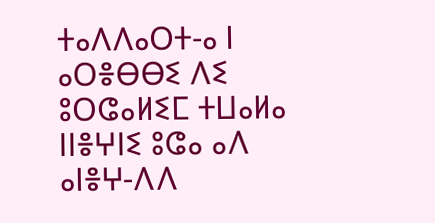ⵜⴰⴷⴷⴰⵔⵜ-ⴰ ⵏ ⴰⵔⴻⴱⴱⵉ ⴷⵉ ⵓⵔⵛⴰⵍⵉⵎ ⵜⵡⴰⵍⴰ ⵏⵏⴻⵖⵏⵉ ⵓⵛⴰ ⴰⴷ ⴰⵏⴻⵖ-ⴷⴷ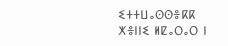ⵉⵜⵜⵡⴰⵙⵙⴻⴽⴽ ⵅⴻⵏⵏⵉ ⵍⵇⴰⵔⴰⵔ ⵏ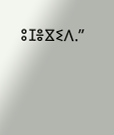ⵓⵊⴻⴵⵉⴷ.”